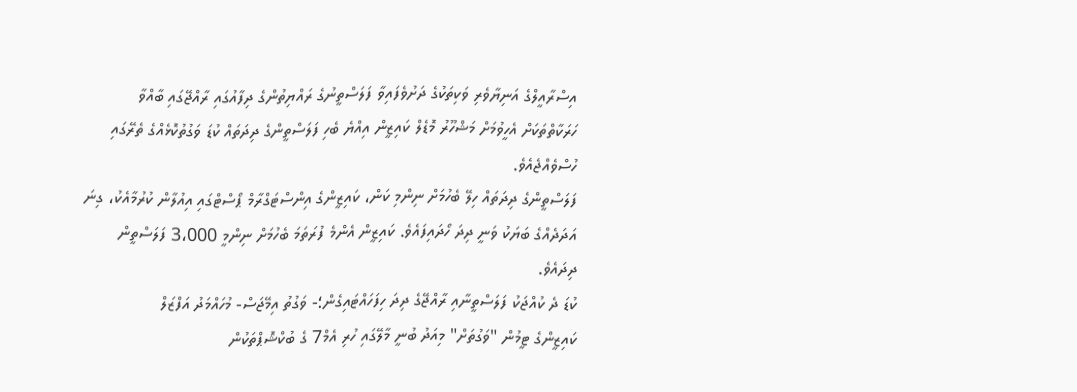އިސްރާއީލްގެ އަނިޔާވެރި ވަކިތަކުގެ ދަށުވެފައިވާ ފަލަސްތީނުގެ ރައްޔިތުންގެ ދިފާއުގައި ރާއްޖޭގައި ބާއްވާ ހަރަކާތްތަކަށް އެހީވުމަށް މަޝްހޫރު މޮޑެލް ކައިޒީން އިއްޔެ ބެހި ފަލަސްތީންގެ ދިދަތައް ކުޑަ ވަގުތުކޮޅެއްގެ ތެރޭގައި ހުސްވެއްޖެއެވެ.
ފަލަސްތީންގެ ދިދަތައް ހިލޭ ބެހުމަށް ނިންމި ކަން، ކައިޒީންގެ އިންސްޓަގްރާމް ޕޯސްޓްގައި އިއުލާން ކުރުމާއެކު، ގިނަ އަދަދެއްގެ ބަޔަކު ވަނީ ދިދަ ހޯދައިފައެވެ. ކައިޒީން އެންމެ ފުރަތަމަ ބެހުމަށް ނިންމީ 3،000 ފަލަސްތީން ދިދައެވެ.
ކުޑަ ދެ ކުއްޖަކު ފަލަސްތީނާއި ރާއްޖޭގެ ދިދަ ހިފަހައްޓައިގެން؛- ވަގުތު އިމޭޖަސް- މުހައްމަދު އަފްޒަލް
ކައިޒީންގެ ޓީމުން "ވަގުތަށް" މިއަދު ބުނީ މާލޭގައި ހުރި އެމް7 ގެ ބުކްޝޮޕްތަކުން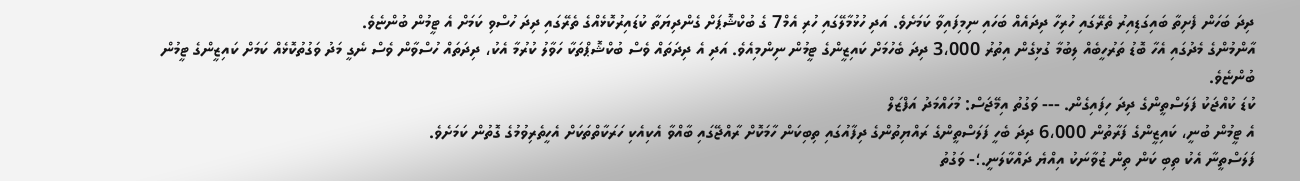ދިދަ ބަހަން ފެށިތާ ބައިގަޑިއިރު ތެރޭގައި ހުރިހާ ދިދައެއް ބަހައި ނިމިފައިވާ ކަމަށެވެ. އަދި ހުޅުމާލޭގައި ހުރި އެމް7 ގެ ބުކްޝޮޕަށް ގެންދިޔަތާ ކުޑައިރުކޮޅެއްގެ ތެރޭގައި ދިދަ ހުސްވި ކަމަށް އެ ޓީމުން ބުންޏެވެ.
އާންމުންގެ މެދުގައި އެހާ ބޮޑު ތަރުހީބެއް ލިބުމާ ގުޅިގެން އިތުރު 3،000 ދިދަ ބެހުމަށް ކައިޒީންގެ ޓީމުން ނިންމިއެވެ. އަދި އެ ދިދަތައް ވެސް ބުކްޝޮޕްތަކާ ހަވާލު ކުރުމާ އެކު، ދިދަތައް ހުސްވާން ވެސް ނެގީ މަދު ވަގުތުކޮޅެއް ކަމަށް ކައިޒީންގެ ޓީމުން ބުންޏެވެ.
ކުޑަ ކުއްޖަކު ފަލަސްތީންގެ ދިދަ ހިފައިގެން. --- ވަގުތު އިމޭޖަސް: މުހައްމަދު އަފްޒަލް
އެ ޓީމުން ބުނީ، ކައިޒީންގެ ފަރާތުން 6،000 ދިދަ ބެހީ ފަލަސްތީންގެ ރައްޔިތުންގެ ދިފާއުގައި ތިބިކަން ހާމަކޮށް ރާއްޖޭގައި ބާއްވާ އެކިއެކި ހަރަކާތްތަކަށް އެހީތެރިވުމުގެ ގޮތުން ކަމަށެވެ.
ފަލަސްތީނާ އެކު ތިބި ކަން ތިން ޒުވާނަކު އިއްޔެ ދައްކާލަނީ.؛- ވަގުތު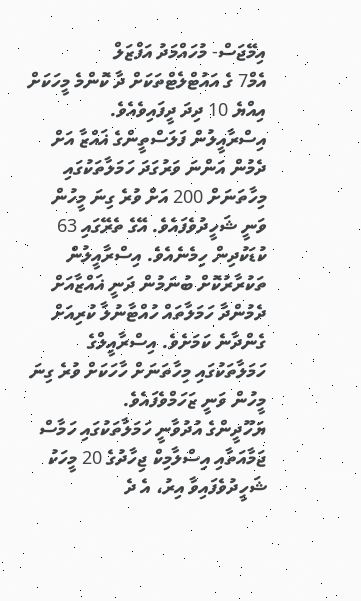އިމޭޖަސް- މުހައްމަދު އަފްޒަލް
އެމް7 ގެ އައުޓްލެޓްތަކަށް ދާ ކޮންމެ މީހަކަށް އިއްޔެ 10 ދިދަ ދީފައިވެއެވެ.
އިސްރާއީލުން ފަލަސްތީންގެ ޣައްޒާ އަށް ދެމުން އަންނަ ވަރުގަދަ ހަމަލާތަކުގައި މިހާތަނަށް 200 އަށް ވުރެ ގިނަ މީހުން ވަނީ ޝަހީދުވެފައެވެ. އޭގެ ތެރޭގައި 63 ކުޑަކުދިން ހިމެނެއެވެ. އިސްރާއީލުން ތަކުރާރުކޮށް ބުނަމުން ދަނީ ޣައްޒާއަށް ދެމުންދާ ހަމަލާތައް ހުއްޓާނުލާ ކުރިއަށް ގެންދާނެ ކަމަށެވެ. އިސްރާއީލްގެ ހަމަލާތަކުގައި މިހާތަނަށް ހާހަކަށް ވުރެ ގިނަ މީހުން ވަނީ ޒަހަމްވެފައެވެ.
ޔަހޫދީންގެ އުދުވާނީ ހަމަލާތަކުގައި ހަމާސް ޖަމާއަތާއި އިސްލާމިކް ޖިހާދުގެ 20 މީހަކު ޝަހީދުވެފައިވާ އިރު، އެ ދެ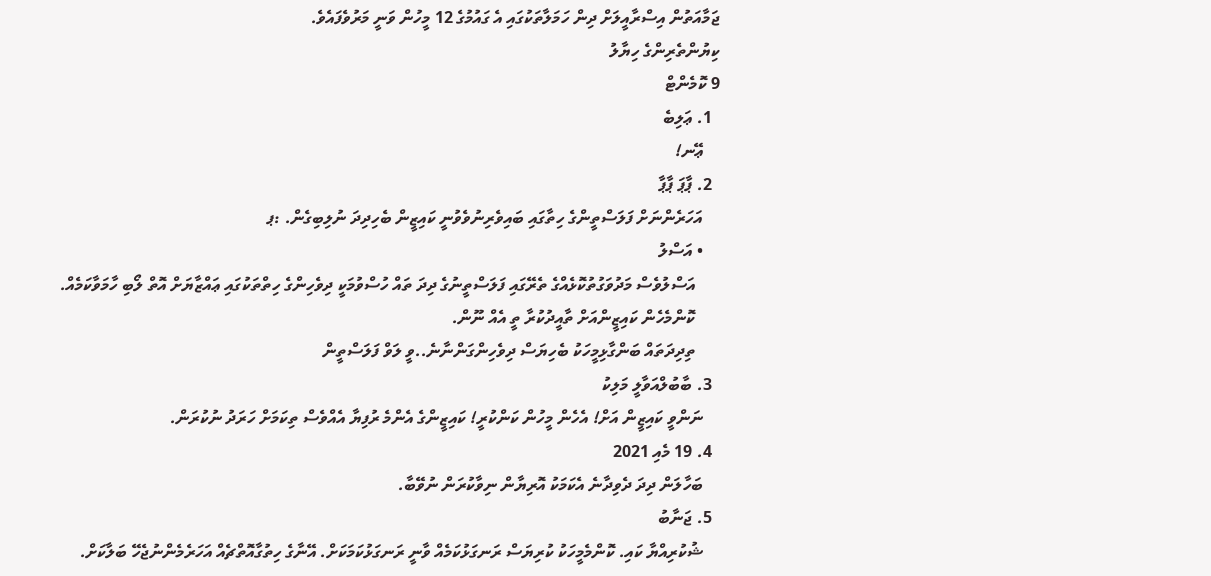ޖަމާއަތުން އިސްރާއީލަށް ދިން ހަމަލާތަކުގައި އެ ގައުމުގެ 12 މީހުން ވަނީ މަރުވެފައެވެ.
ކިޔުންތެރިންގެ ހިޔާލު
9 ކޮމެންޓް
  1. ޢަލިބެ
    ޢޭނ!
  2. ޕާޕަ ޕާޕާ
    އަހަރެންނަށް ފަލަސްތީންގެ ހިތާގައި ބައިވެރިނުވެވުނީ ކައިޒީން ބެހިދިދަ ނުލިބިގެން. :ޕ
    • އަސްލު
      އަސްލުވެސް މަދުވަގުތުކޮޅެއްގެ ތެރޭގައި ފަލަސްތީނުގެ ދިދަ ތައް ހުސްވުމަކީ ދިވެހިންގެ ހިތްތަކުގައި ޢައްޒާޔަށް އޮތް ލޯބި ހާމަވާކަމެއް.
      ކޮންމެހެން ކައިޒީންއަށް ތާއީދުކުރާ ތީ އެއް ނޫން.
      ތިދިދަތައް ބަންގާޅިމީހަކު ބެހިޔަސް ދިވެހިންގަންނާނެ..ވީ ލަވް ފަލަސްތީން
  3. ބާބުލްއަވާލީ މަލިކު
    ނަންވީ ކައިޒީން އަށް! އެހެން މީހުން ކަންކުރީ! ކައިޒީންގެ އެންމެ ރުފިޔާ އެއްވެސް ތިކަމަށް ހަރަދު ނުކުރަން.
  4. 19 މެއި 2021
    ބަހާލަން ދިދަ ދެވިދާނެ އެކަމަކު އޮރިޔާން ނިވާކުރަން ނުވޭބާ.
  5. ޖަނާބު
    ޝުކުރިއްޔާ ކައި. ކޮންމެމީހަކު ކުރިޔަސް ރަނގަޅުކަމެއް ވާނީ ރަނގަޅުކަމަކަށް. އޭނާގެ ހިތުގާއޮތްޗެއް އަހަރެމެންނުޖެހޭ ބަލާކަށް.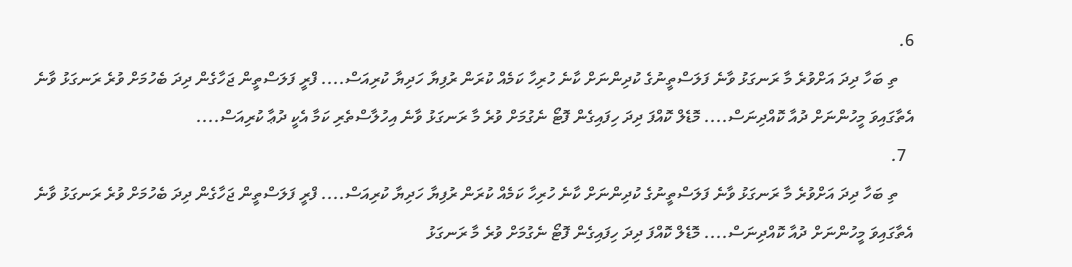6.
    ތި ބަހާ ދިދަ އަށްވުރެ މާ ރަނގަޅު ވާނެ ފަލަސްތީނުގެ ކުދިންނަށް ކާނެ ހުރިހާ ކަމެއް ކުރަން ރުފިޔާ ހަދިޔާ ކުރިއަސް.... ފްރީ ފަލަސްތީން ޖަހާގެން ދިދަ ބެހުމަށް ވުރެ ރަނގަޅު ވާނެ އެތާގައިވަ މީހުންނަށް ދުއާ ކޮއްދިނަސް.... މޮޑެލް ކޮއްފަ ދިދަ ހިފައިގެން ފޮޓޯ ނެގުމަށް ވުރެ މާ ރަނގަޅު ވާނެ އިހުލާސްތެރި ކަމާ އެކީ ދުޢާ ކުރިއަސް....
  7.
    ތި ބަހާ ދިދަ އަށްވުރެ މާ ރަނގަޅު ވާނެ ފަލަސްތީނުގެ ކުދިންނަށް ކާނެ ހުރިހާ ކަމެއް ކުރަން ރުފިޔާ ހަދިޔާ ކުރިއަސް.... ފްރީ ފަލަސްތީން ޖަހާގެން ދިދަ ބެހުމަށް ވުރެ ރަނގަޅު ވާނެ އެތާގައިވަ މީހުންނަށް ދުއާ ކޮއްދިނަސް.... މޮޑެލް ކޮއްފަ ދިދަ ހިފައިގެން ފޮޓޯ ނެގުމަށް ވުރެ މާ ރަނގަޅު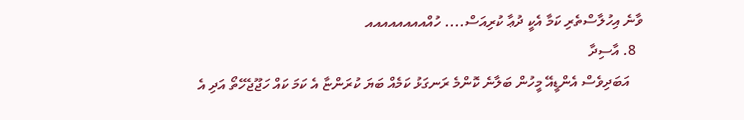ވާނެ އިހުލާސްތެރި ކަމާ އެކީ ދުޢާ ކުރިއަސް.... ހުއްއއއއއއއއ
  8. އާސިދާ
    އަބަދިވެސް އެންޑީއޭ މީހުން ބަލާނެ ކޮންމެ ރަނގަޅު ކަމެއް ބަޔަ ކުރަންޏާ އެ ކަމަ ކައް ހަޖޫޖެހޭތޯ އަދި އެ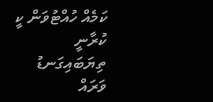ކަމެއް ހުއްޓުވަން ކީ ކުރާނީ ތިޔަބައިގަނޑު ވަރައް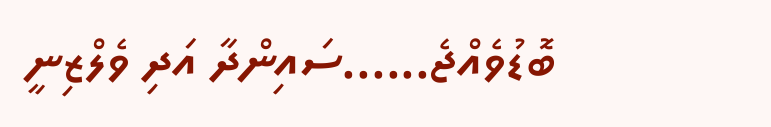ބޮޑުވެއްޖެ......ސައިންދާ އަދި ވެލްޒިނީ